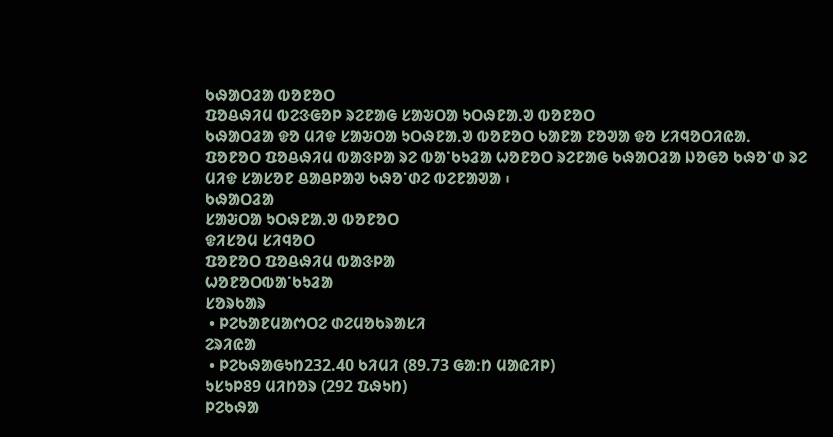ᱠᱷᱟᱛᱲᱟ ᱵᱚᱱᱚᱛ
ᱯᱚᱪᱷᱤᱢ ᱵᱮᱝᱜᱚᱞ ᱨᱮᱱᱟᱜ ᱥᱟᱶᱛᱟ ᱩᱛᱷᱱᱟᱹᱣ ᱵᱚᱱᱚᱛ
ᱠᱷᱟᱛᱲᱟ ᱫᱚ ᱢᱤᱫ ᱥᱟᱶᱛᱟ ᱩᱛᱷᱱᱟᱹᱣ ᱵᱚᱱᱚᱛ ᱠᱟᱱᱟ ᱱᱚᱣᱟ ᱫᱚ ᱥᱤᱧᱚᱛᱤᱭᱟᱹ ᱯᱚᱱᱚᱛ ᱯᱚᱪᱷᱤᱢ ᱵᱟᱝᱞᱟ ᱨᱮ ᱵᱟᱸᱠᱩᱲᱟ ᱦᱚᱱᱚᱛ ᱨᱮᱱᱟᱜ ᱠᱷᱟᱛᱲᱟ ᱡᱚᱜᱚ ᱠᱷᱚᱸᱰ ᱨᱮ ᱢᱤᱫ ᱥᱟᱥᱚᱱ ᱪᱟᱪᱞᱟᱣ ᱠᱷᱚᱸᱰᱮ ᱵᱮᱱᱟᱣᱟ ᱾
ᱠᱷᱟᱛᱲᱟ
ᱥᱟᱶᱛᱟ ᱩᱛᱷᱱᱟᱹᱣ ᱵᱚᱱᱚᱛ
ᱫᱤᱥᱚᱢ ᱥᱤᱧᱚᱛ
ᱯᱚᱱᱚᱛ ᱯᱚᱪᱷᱤᱢ ᱵᱟᱝᱞᱟ
ᱦᱚᱱᱚᱛᱵᱟᱸᱠᱩᱲᱟ
ᱥᱚᱨᱠᱟᱨ
 • ᱞᱮᱠᱟᱱᱢᱟᱬᱛᱮ ᱰᱮᱢᱚᱠᱨᱟᱥᱤ
ᱮᱨᱤᱭᱟ
 • ᱞᱮᱠᱷᱟᱜᱩᱴ232.40 ᱠᱤᱢᱤ (89.73 ᱜᱟᱺᱴ ᱢᱟᱭᱤᱞ)
ᱩᱥᱩᱞ89 ᱢᱤᱴᱚᱨ (292 ᱯᱷᱩᱴ)
ᱞᱮᱠᱷᱟ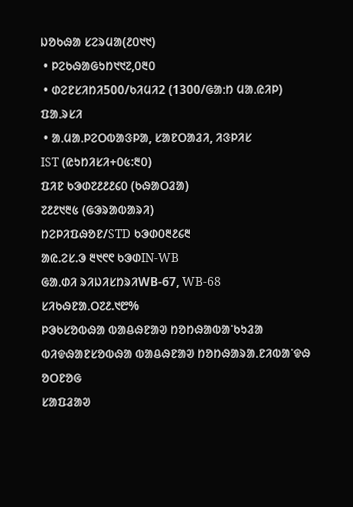ᱡᱚᱠᱷᱟ ᱥᱮᱨᱢᱟ(᱒᱐᱑᱑)
 • ᱞᱮᱠᱷᱟᱜᱩᱴ᱑᱑᱗,᱐᱓᱐
 • ᱰᱮᱱᱥᱤᱴᱤ500/ᱠᱤᱢᱤ2 (1300/ᱜᱟᱺᱴ ᱢᱟᱹᱭᱤᱞ)
ᱯᱟᱹᱨᱥᱤ
 • ᱟᱹᱢᱟᱹᱞᱮᱛᱵᱟᱝᱞᱟ, ᱥᱟᱱᱛᱟᱲᱤ, ᱤᱝᱞᱤᱥ
IST (ᱭᱩᱴᱤᱥᱤ+᱐᱕:᱓᱐)
ᱯᱤᱱ ᱠᱳᱰ᱗᱒᱒᱒᱔᱐ (ᱠᱷᱟᱛᱲᱟ)
᱗᱒᱒᱑᱓᱕ (ᱜᱳᱨᱟᱵᱟᱨᱤ)
ᱴᱮᱞᱤᱯᱷᱚᱱ/STD ᱠᱳᱰ᱐᱓᱒᱔᱓
ᱟᱭ.ᱮᱥ.ᱳ ᱓᱑᱖᱖ ᱠᱳᱰIN-WB
ᱜᱟᱹᱰᱤ ᱨᱤᱡᱤᱥᱴᱨᱤWB-67, WB-68
ᱥᱤᱠᱷᱱᱟᱹᱛ᱗᱒.᱑᱘%
ᱞᱳᱠᱥᱚᱵᱷᱟ ᱵᱟᱪᱷᱱᱟᱣ ᱴᱚᱴᱷᱟᱵᱟᱸᱠᱩᱲᱟ
ᱵᱤᱫᱷᱟᱱᱥᱚᱵᱷᱟ ᱵᱟᱪᱷᱱᱟᱣ ᱴᱚᱴᱷᱟᱨᱟᱹᱱᱤᱵᱟᱸᱫᱷ
ᱚᱛᱱᱚᱜ
ᱥᱟᱯᱲᱟᱣ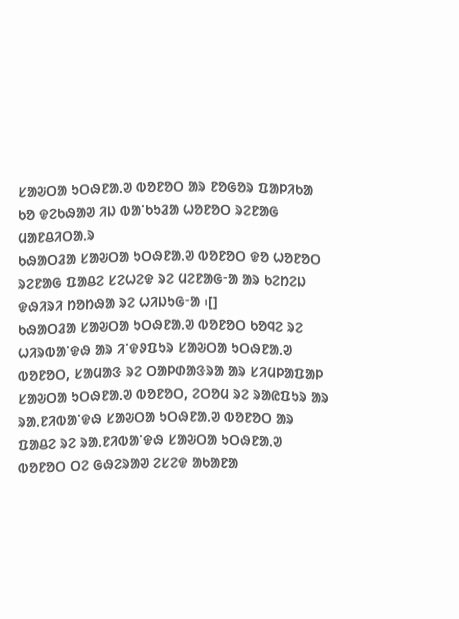ᱥᱟᱶᱛᱟ ᱩᱛᱷᱱᱟᱹᱣ ᱵᱚᱱᱚᱛ ᱟᱨ ᱱᱚᱜᱚᱨ ᱯᱟᱞᱤᱠᱟ ᱠᱚ ᱫᱮᱠᱷᱟᱣ ᱤᱡ ᱵᱟᱸᱠᱩᱲᱟ ᱦᱚᱱᱚᱛ ᱨᱮᱱᱟᱜ ᱢᱟᱱᱪᱤᱛᱟᱹᱨ
ᱠᱷᱟᱛᱲᱟ ᱥᱟᱶᱛᱟ ᱩᱛᱷᱱᱟᱹᱣ ᱵᱚᱱᱚᱛ ᱫᱚ ᱦᱚᱱᱚᱛ ᱨᱮᱱᱟᱜ ᱯᱟᱪᱮ ᱥᱮᱦᱮᱫ ᱨᱮ ᱢᱮᱱᱟᱜᱼᱟ ᱟᱨ ᱠᱮᱴᱮᱡ ᱫᱷᱤᱨᱤ ᱴᱚᱴᱷᱟ ᱨᱮ ᱦᱤᱡᱩᱜᱼᱟ ᱾[]
ᱠᱷᱟᱛᱲᱟ ᱥᱟᱶᱛᱟ ᱩᱛᱷᱱᱟᱹᱣ ᱵᱚᱱᱚᱛ ᱠᱚᱧᱮ ᱨᱮ ᱦᱤᱨᱵᱟᱸᱫᱷ ᱟᱨ ᱤᱸᱫᱽᱯᱩᱨ ᱥᱟᱶᱛᱟ ᱩᱛᱷᱱᱟᱹᱣ ᱵᱚᱱᱚᱛ, ᱥᱟᱢᱟᱝ ᱨᱮ ᱛᱟᱞᱰᱟᱝᱨᱟ ᱟᱨ ᱥᱤᱢᱞᱟᱯᱟᱞ ᱥᱟᱶᱛᱟ ᱩᱛᱷᱱᱟᱹᱣ ᱵᱚᱱᱚᱛ, ᱮᱛᱚᱢ ᱨᱮ ᱨᱟᱭᱯᱩᱨ ᱟᱨ ᱨᱟᱹᱱᱤᱵᱟᱸᱫᱷ ᱥᱟᱶᱛᱟ ᱩᱛᱷᱱᱟᱹᱣ ᱵᱚᱱᱚᱛ ᱟᱨ ᱯᱟᱪᱮ ᱨᱮ ᱨᱟᱹᱱᱤᱵᱟᱸᱫᱷ ᱥᱟᱶᱛᱟ ᱩᱛᱷᱱᱟᱹᱣ ᱵᱚᱱᱚᱛ ᱛᱮ ᱜᱷᱮᱨᱟᱣ ᱮᱥᱮᱫ ᱟᱠᱟᱱᱟ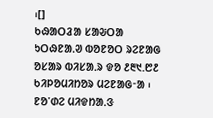᱾[]
ᱠᱷᱟᱛᱲᱟ ᱥᱟᱶᱛᱟ ᱩᱛᱷᱱᱟᱹᱣ ᱵᱚᱱᱚᱛ ᱨᱮᱱᱟᱜ ᱚᱥᱟᱨ ᱵᱤᱥᱟᱹᱨ ᱫᱚ ᱒᱓᱑.᱘᱒ ᱠᱤᱞᱚᱢᱤᱴᱚᱨ ᱢᱮᱱᱟᱜᱼᱟ ᱾ ᱱᱚᱸᱰᱮ ᱢᱤᱫᱴᱟᱹᱝ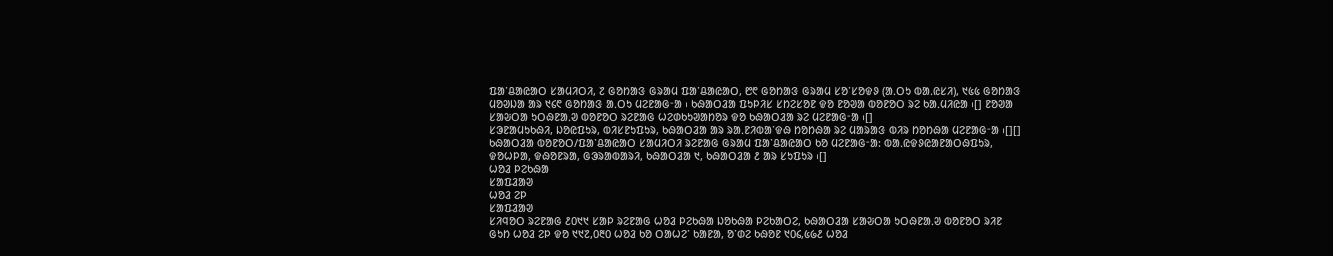ᱯᱟᱸᱪᱟᱭᱟᱛ ᱥᱟᱢᱤᱛᱤ, ᱗ ᱜᱚᱴᱟᱝ ᱜᱨᱟᱢ ᱯᱟᱸᱪᱟᱭᱟᱛ, ᱘᱖ ᱜᱚᱴᱟᱝ ᱜᱨᱟᱢ ᱥᱚᱸᱥᱚᱫᱽ (ᱟᱹᱛᱩ ᱵᱟᱹᱭᱥᱤ), ᱑᱕᱕ ᱜᱚᱴᱟᱝ ᱢᱚᱣᱡᱟ ᱟᱨ ᱑᱔᱖ ᱜᱚᱴᱟᱝ ᱟᱹᱛᱩ ᱢᱮᱱᱟᱜᱼᱟ ᱾ ᱠᱷᱟᱛᱲᱟ ᱯᱩᱞᱤᱥ ᱥᱴᱮᱥᱚᱱ ᱫᱚ ᱱᱚᱣᱟ ᱵᱚᱱᱚᱛ ᱨᱮ ᱠᱟᱹᱢᱤᱭᱟ ᱾[] ᱱᱚᱣᱟ ᱥᱟᱶᱛᱟ ᱩᱛᱷᱱᱟᱹᱣ ᱵᱚᱱᱚᱛ ᱨᱮᱱᱟᱜ ᱦᱮᱰᱠᱩᱣᱟᱴᱚᱨ ᱫᱚ ᱠᱷᱟᱛᱲᱟ ᱨᱮ ᱢᱮᱱᱟᱜᱼᱟ ᱾[]
ᱥᱳᱱᱟᱢᱩᱠᱷᱤ, ᱡᱚᱭᱯᱩᱨ, ᱵᱤᱥᱱᱩᱯᱩᱨ, ᱠᱷᱟᱛᱲᱟ ᱟᱨ ᱨᱟᱹᱱᱤᱵᱟᱸᱫᱷ ᱴᱚᱴᱷᱟ ᱨᱮ ᱢᱟᱨᱟᱝ ᱵᱤᱨ ᱴᱚᱴᱷᱟ ᱢᱮᱱᱟᱜᱼᱟ ᱾[][]
ᱠᱷᱟᱛᱲᱟ ᱵᱚᱱᱚᱛ/ᱯᱟᱸᱪᱟᱭᱟᱛ ᱥᱟᱢᱤᱛᱤ ᱨᱮᱱᱟᱜ ᱜᱨᱟᱢ ᱯᱟᱸᱪᱟᱭᱟᱛ ᱠᱚ ᱢᱮᱱᱟᱜᱼᱟ: ᱵᱟᱹᱭᱫᱽᱭᱟᱱᱟᱛᱷᱯᱩᱨ, ᱫᱚᱦᱞᱟ, ᱫᱷᱚᱱᱨᱟ, ᱜᱳᱨᱟᱵᱟᱨᱤ, ᱠᱷᱟᱛᱲᱟ ᱑, ᱠᱷᱟᱛᱲᱟ ᱒ ᱟᱨ ᱥᱩᱯᱩᱨ ᱾[]
ᱦᱚᱲ ᱞᱮᱠᱷᱟ
ᱥᱟᱯᱲᱟᱣ
ᱦᱚᱲ ᱮᱞ
ᱥᱟᱯᱲᱟᱣ
ᱥᱤᱧᱚᱛ ᱨᱮᱱᱟᱜ ᱒᱐᱑᱑ ᱥᱟᱞ ᱨᱮᱱᱟᱜ ᱦᱚᱲ ᱞᱮᱠᱷᱟ ᱡᱚᱠᱷᱟ ᱞᱮᱠᱟᱛᱮ, ᱠᱷᱟᱛᱲᱟ ᱥᱟᱶᱛᱟ ᱩᱛᱷᱱᱟᱹᱣ ᱵᱚᱱᱚᱛ ᱨᱤᱱ ᱜᱩᱴ ᱦᱚᱲ ᱮᱞ ᱫᱚ ᱑᱑᱗,᱐᱓᱐ ᱦᱚᱲ ᱠᱚ ᱛᱟᱦᱮᱸ ᱠᱟᱱᱟ, ᱚᱸᱰᱮ ᱠᱷᱚᱱ ᱑᱐᱔,᱕᱙᱒ ᱦᱚᱲ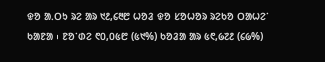ᱫᱚ ᱟᱹᱛᱩ ᱨᱮ ᱟᱨ ᱑᱒,᱔᱓᱘ ᱦᱚᱲ ᱫᱚ ᱥᱚᱦᱚᱨ ᱨᱮᱠᱚ ᱛᱟᱦᱮᱸ ᱠᱟᱱᱟ ᱾ ᱱᱚᱸᱰᱮ ᱖᱐,᱐᱕᱘ (᱕᱑%) ᱠᱚᱲᱟ ᱟᱨ ᱕᱖,᱙᱗᱒ (᱔᱙%)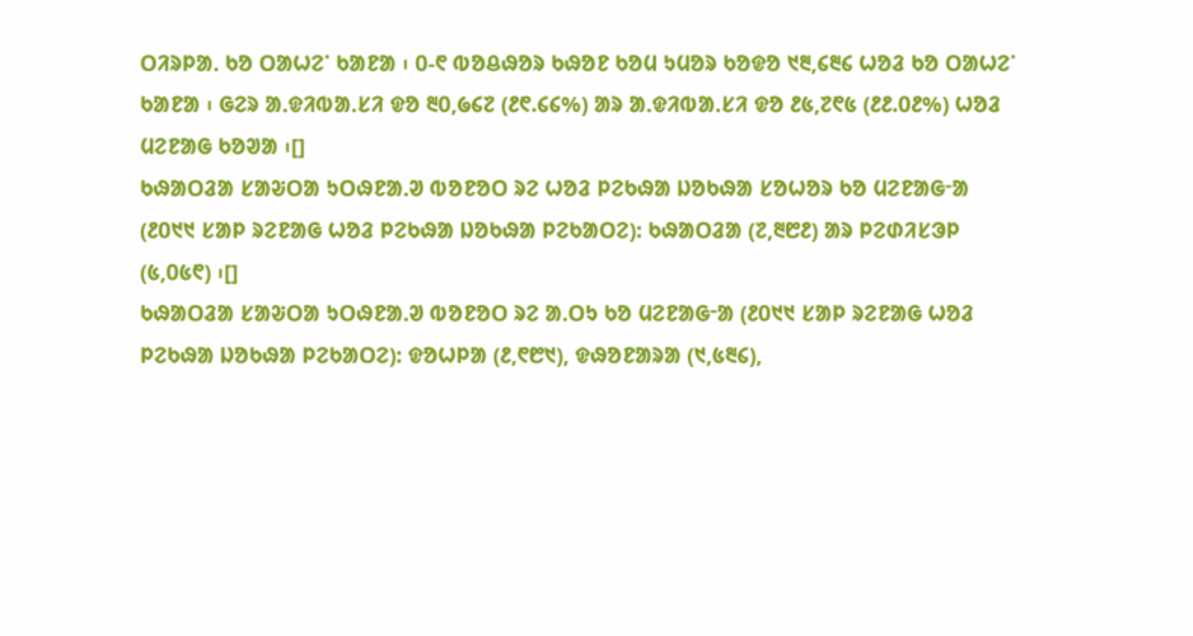ᱛᱤᱨᱞᱟᱹ ᱠᱚ ᱛᱟᱦᱮᱸ ᱠᱟᱱᱟ ᱾ ᱐-᱖ ᱵᱚᱪᱷᱚᱨ ᱠᱷᱚᱱ ᱠᱚᱢ ᱩᱢᱚᱨ ᱠᱚᱫᱚ ᱑᱓,᱔᱓᱔ ᱦᱚᱲ ᱠᱚ ᱛᱟᱦᱮᱸ ᱠᱟᱱᱟ ᱾ ᱜᱮᱨ ᱟᱹᱫᱤᱵᱟᱹᱥᱤ ᱫᱚ ᱓᱐,᱙᱔᱗ (᱒᱖.᱔᱔%) ᱟᱨ ᱟᱹᱫᱤᱵᱟᱹᱥᱤ ᱫᱚ ᱒᱕,᱗᱖᱕ (᱒᱒.᱐᱒%) ᱦᱚᱲ ᱢᱮᱱᱟᱜ ᱠᱚᱣᱟ ᱾[]
ᱠᱷᱟᱛᱲᱟ ᱥᱟᱶᱛᱟ ᱩᱛᱷᱱᱟᱹᱣ ᱵᱚᱱᱚᱛ ᱨᱮ ᱦᱚᱲ ᱞᱮᱠᱷᱟ ᱡᱚᱠᱷᱟ ᱥᱚᱦᱚᱨ ᱠᱚ ᱢᱮᱱᱟᱜᱼᱟ (᱒᱐᱑᱑ ᱥᱟᱞ ᱨᱮᱱᱟᱜ ᱦᱚᱲ ᱞᱮᱠᱷᱟ ᱡᱚᱠᱷᱟ ᱞᱮᱠᱟᱛᱮ): ᱠᱷᱟᱛᱲᱟ (᱗,᱓᱘᱒) ᱟᱨ ᱞᱮᱰᱤᱥᱳᱞ (᱕,᱐᱕᱖) ᱾[]
ᱠᱷᱟᱛᱲᱟ ᱥᱟᱶᱛᱟ ᱩᱛᱷᱱᱟᱹᱣ ᱵᱚᱱᱚᱛ ᱨᱮ ᱟᱹᱛᱩ ᱠᱚ ᱢᱮᱱᱟᱜᱼᱟ (᱒᱐᱑᱑ ᱥᱟᱞ ᱨᱮᱱᱟᱜ ᱦᱚᱲ ᱞᱮᱠᱷᱟ ᱡᱚᱠᱷᱟ ᱞᱮᱠᱟᱛᱮ): ᱫᱚᱦᱞᱟ (᱒,᱖᱘᱑), ᱫᱷᱚᱱᱟᱨᱟ (᱑,᱕᱓᱔),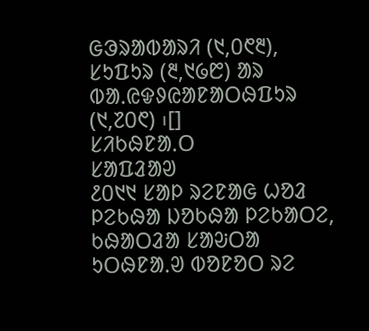ᱜᱳᱨᱟᱵᱟᱨᱤ (᱑,᱐᱖᱓), ᱥᱩᱯᱩᱨ (᱓,᱑᱙᱘) ᱟᱨ ᱵᱟᱹᱭᱫᱽᱭᱟᱱᱟᱛᱷᱯᱩᱨ (᱑,᱗᱐᱖) ᱾[]
ᱥᱤᱠᱷᱱᱟᱹᱛ
ᱥᱟᱯᱲᱟᱣ
᱒᱐᱑᱑ ᱥᱟᱞ ᱨᱮᱱᱟᱜ ᱦᱚᱲ ᱞᱮᱠᱷᱟ ᱡᱚᱠᱷᱟ ᱞᱮᱠᱟᱛᱮ, ᱠᱷᱟᱛᱲᱟ ᱥᱟᱶᱛᱟ ᱩᱛᱷᱱᱟᱹᱣ ᱵᱚᱱᱚᱛ ᱨᱮ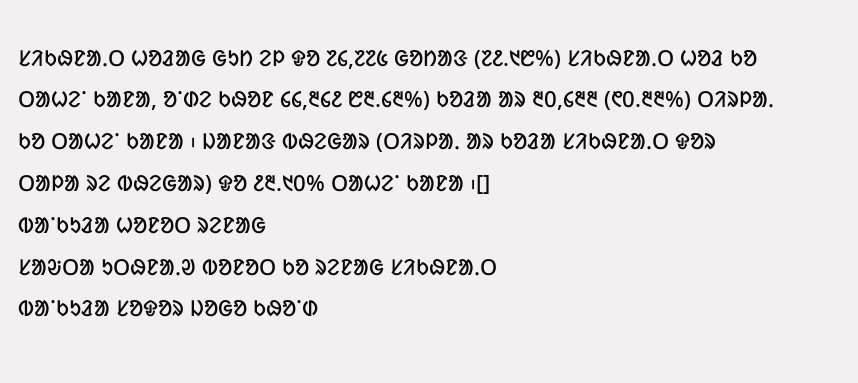ᱥᱤᱠᱷᱱᱟᱹᱛ ᱦᱚᱲᱟᱜ ᱜᱩᱴ ᱮᱞ ᱫᱚ ᱗᱔,᱗᱗᱕ ᱜᱚᱴᱟᱝ (᱗᱒.᱑᱘%) ᱥᱤᱠᱷᱱᱟᱹᱛ ᱦᱚᱲ ᱠᱚ ᱛᱟᱦᱮᱸ ᱠᱟᱱᱟ, ᱚᱸᱰᱮ ᱠᱷᱚᱱ ᱔᱔,᱓᱔᱒ ᱘᱓.᱔᱓%) ᱠᱚᱲᱟ ᱟᱨ ᱓᱐,᱔᱓᱓ (᱖᱐.᱓᱓%) ᱛᱤᱨᱞᱟᱹ ᱠᱚ ᱛᱟᱦᱮᱸ ᱠᱟᱱᱟ ᱾ ᱡᱟᱱᱟᱝ ᱵᱷᱮᱜᱟᱨ (ᱛᱤᱨᱞᱟᱹ ᱟᱨ ᱠᱚᱲᱟ ᱥᱤᱠᱷᱱᱟᱹᱛ ᱫᱚᱨ ᱛᱟᱞᱟ ᱨᱮ ᱵᱷᱮᱜᱟᱨ) ᱫᱚ ᱒᱓.᱑᱐% ᱛᱟᱦᱮᱸ ᱠᱟᱱᱟ ᱾[]
ᱵᱟᱸᱠᱩᱲᱟ ᱦᱚᱱᱚᱛ ᱨᱮᱱᱟᱜ
ᱥᱟᱶᱛᱟ ᱩᱛᱷᱱᱟᱹᱣ ᱵᱚᱱᱚᱛ ᱠᱚ ᱨᱮᱱᱟᱜ ᱥᱤᱠᱷᱱᱟᱹᱛ
ᱵᱟᱸᱠᱩᱲᱟ ᱥᱚᱫᱚᱨ ᱡᱚᱜᱚ ᱠᱷᱚᱸᱰ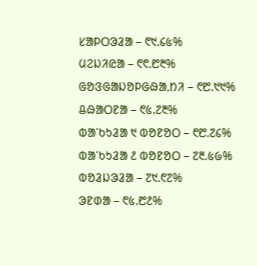ᱥᱟᱞᱛᱳᱲᱟ – ᱖᱑.᱔᱕%
ᱢᱮᱡᱤᱭᱟ – ᱖᱖.᱘᱓%
ᱜᱚᱝᱜᱟᱡᱚᱞᱜᱷᱟᱹᱴᱤ – ᱖᱘.᱑᱑%
ᱪᱷᱟᱛᱱᱟ – ᱖᱕.᱗᱓%
ᱵᱟᱸᱠᱩᱲᱟ ᱑ ᱵᱚᱱᱚᱛ – ᱖᱘.᱗᱔%
ᱵᱟᱸᱠᱩᱲᱟ ᱒ ᱵᱚᱱᱚᱛ – ᱗᱓.᱕᱙%
ᱵᱚᱲᱡᱳᱲᱟ – ᱗᱑.᱖᱗%
ᱳᱱᱰᱟ – ᱖᱕.᱘᱒%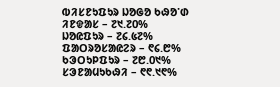ᱵᱤᱥᱱᱩᱯᱩᱨ ᱡᱚᱜᱚ ᱠᱷᱚᱸᱰ
ᱤᱱᱫᱟᱥ – ᱗᱑.᱗᱐%
ᱡᱚᱭᱯᱩᱨ – ᱗᱔.᱕᱗%
ᱯᱟᱛᱨᱚᱥᱟᱭᱮᱨ – ᱖᱔.᱘%
ᱠᱳᱛᱩᱞᱯᱩᱨ – ᱗᱘.᱐᱑%
ᱥᱳᱱᱟᱢᱩᱠᱷᱤ – ᱖᱖.᱑᱖%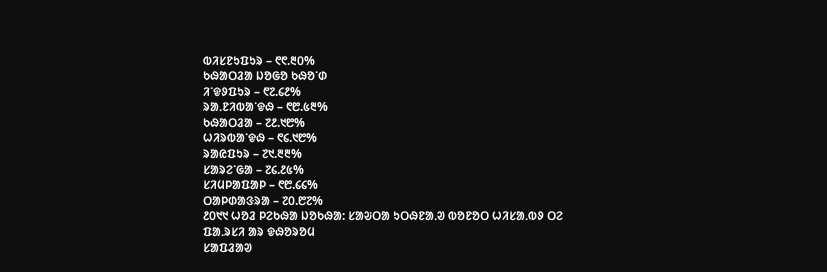ᱵᱤᱥᱱᱩᱯᱩᱨ – ᱖᱖.᱓᱐%
ᱠᱷᱟᱛᱲᱟ ᱡᱚᱜᱚ ᱠᱷᱚᱸᱰ
ᱤᱸᱫᱽᱯᱩᱨ – ᱖᱗.᱔᱒%
ᱨᱟᱹᱱᱤᱵᱟᱸᱫᱷ – ᱖᱘.᱕᱓%
ᱠᱷᱟᱛᱲᱟ – ᱗᱒.᱑᱘%
ᱦᱤᱨᱵᱟᱸᱫᱷ – ᱖᱔.᱑᱘%
ᱨᱟᱭᱯᱩᱨ – ᱗᱑.᱓᱓%
ᱥᱟᱨᱮᱸᱜᱟ – ᱗᱔.᱒᱕%
ᱥᱤᱢᱞᱟᱯᱟᱞ – ᱖᱘.᱔᱔%
ᱛᱟᱞᱰᱟᱝᱨᱟ – ᱗᱐.᱘᱗%
᱒᱐᱑᱑ ᱦᱚᱲ ᱞᱮᱠᱷᱟ ᱡᱚᱠᱷᱟ: ᱥᱟᱶᱛᱟ ᱩᱛᱷᱱᱟᱹᱣ ᱵᱚᱱᱚᱛ ᱦᱤᱥᱟᱹᱵᱽ ᱛᱮ
ᱯᱟᱹᱨᱥᱤ ᱟᱨ ᱫᱷᱚᱨᱚᱢ
ᱥᱟᱯᱲᱟᱣ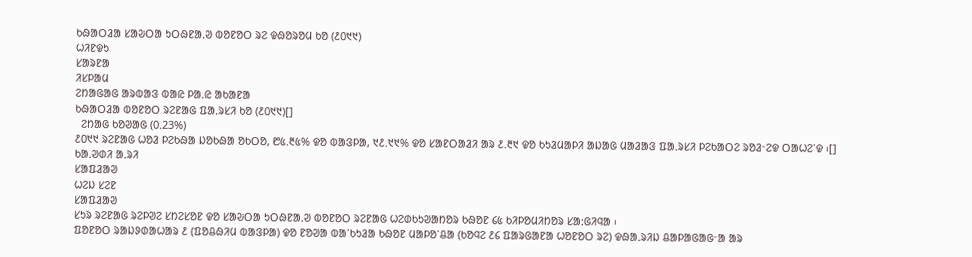ᱠᱷᱟᱛᱲᱟ ᱥᱟᱶᱛᱟ ᱩᱛᱷᱱᱟᱹᱣ ᱵᱚᱱᱚᱛ ᱨᱮ ᱫᱷᱚᱨᱚᱢ ᱠᱚ (᱒᱐᱑᱑)
ᱦᱤᱱᱫᱩ
ᱥᱟᱨᱱᱟ
ᱤᱥᱞᱟᱢ
ᱮᱴᱟᱜᱟᱜ ᱟᱨᱵᱟᱝ ᱵᱟᱭ ᱞᱟᱹᱭ ᱟᱠᱟᱱᱟ
ᱠᱷᱟᱛᱲᱟ ᱵᱚᱱᱚᱛ ᱨᱮᱱᱟᱜ ᱯᱟᱹᱨᱥᱤ ᱠᱚ (᱒᱐᱑᱑)[]
  ᱮᱴᱟᱜ ᱠᱚᱣᱟᱜ (0.23%)
᱒᱐᱑᱑ ᱨᱮᱱᱟᱜ ᱦᱚᱲ ᱞᱮᱠᱷᱟ ᱡᱚᱠᱷᱟ ᱚᱠᱛᱚ, ᱘᱕.᱓᱕% ᱫᱚ ᱵᱟᱝᱞᱟ, ᱑᱒.᱑᱑% ᱫᱚ ᱥᱟᱱᱛᱟᱲᱤ ᱟᱨ ᱒.᱓᱑ ᱫᱚ ᱠᱩᱲᱢᱟᱞᱤ ᱟᱡᱟᱜ ᱢᱟᱲᱟᱝ ᱯᱟᱹᱨᱥᱤ ᱞᱮᱠᱟᱛᱮ ᱨᱚᱲᱼᱮᱫ ᱛᱟᱦᱮᱸᱫ ᱾[]
ᱠᱟᱹᱣᱰᱤ ᱟᱹᱨᱤ
ᱥᱟᱯᱲᱟᱣ
ᱦᱮᱡ ᱥᱮᱱ
ᱥᱟᱯᱲᱟᱣ
ᱥᱩᱨ ᱨᱮᱱᱟᱜ ᱨᱮᱞᱣᱮ ᱥᱴᱮᱥᱚᱱ ᱫᱚ ᱥᱟᱶᱛᱟ ᱩᱛᱷᱱᱟᱹᱣ ᱵᱚᱱᱚᱛ ᱨᱮᱱᱟᱜ ᱦᱮᱰᱠᱩᱣᱟᱴᱚᱨ ᱠᱷᱚᱱ ᱔᱕ ᱠᱤᱞᱚᱢᱤᱴᱚᱨ ᱥᱟᱺᱜᱤᱧᱟ ᱾
ᱯᱚᱱᱚᱛ ᱨᱟᱡᱽᱰᱟᱦᱟᱨ ᱒ (ᱯᱚᱪᱷᱤᱢ ᱵᱟᱝᱞᱟ) ᱫᱚ ᱱᱚᱣᱟ ᱵᱟᱸᱠᱩᱲᱟ ᱠᱷᱚᱱ ᱢᱟᱞᱚᱸᱪᱟ (ᱠᱚᱧᱮ ᱒᱔ ᱯᱟᱨᱜᱟᱱᱟ ᱦᱚᱱᱚᱛ ᱨᱮ) ᱫᱷᱟᱹᱨᱤᱡ ᱪᱟᱞᱟᱜᱟᱜᱼᱟ ᱟᱨ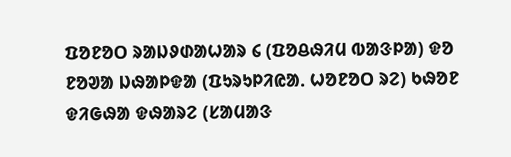ᱯᱚᱱᱚᱛ ᱨᱟᱡᱽᱰᱟᱦᱟᱨ ᱔ (ᱯᱚᱪᱷᱤᱢ ᱵᱟᱝᱞᱟ) ᱫᱚ ᱱᱚᱣᱟ ᱡᱷᱟᱞᱫᱟ (ᱯᱩᱨᱩᱞᱤᱭᱟᱹ ᱦᱚᱱᱚᱛ ᱨᱮ) ᱠᱷᱚᱱ ᱫᱤᱜᱷᱟ ᱫᱷᱟᱨᱮ (ᱥᱟᱢᱟᱝ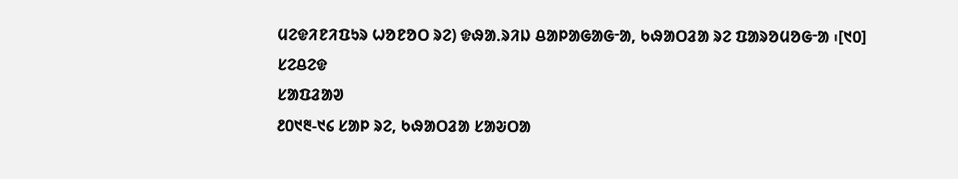ᱢᱮᱫᱤᱱᱤᱯᱩᱨ ᱦᱚᱱᱚᱛ ᱨᱮ) ᱫᱷᱟᱹᱨᱤᱡ ᱪᱟᱞᱟᱜᱟᱜᱼᱟ, ᱠᱷᱟᱛᱲᱟ ᱨᱮ ᱯᱟᱨᱚᱢᱚᱜᱼᱟ ᱾[᱑᱐]
ᱥᱮᱪᱮᱫ
ᱥᱟᱯᱲᱟᱣ
᱒᱐᱑᱓-᱑᱔ ᱥᱟᱞ ᱨᱮ, ᱠᱷᱟᱛᱲᱟ ᱥᱟᱶᱛᱟ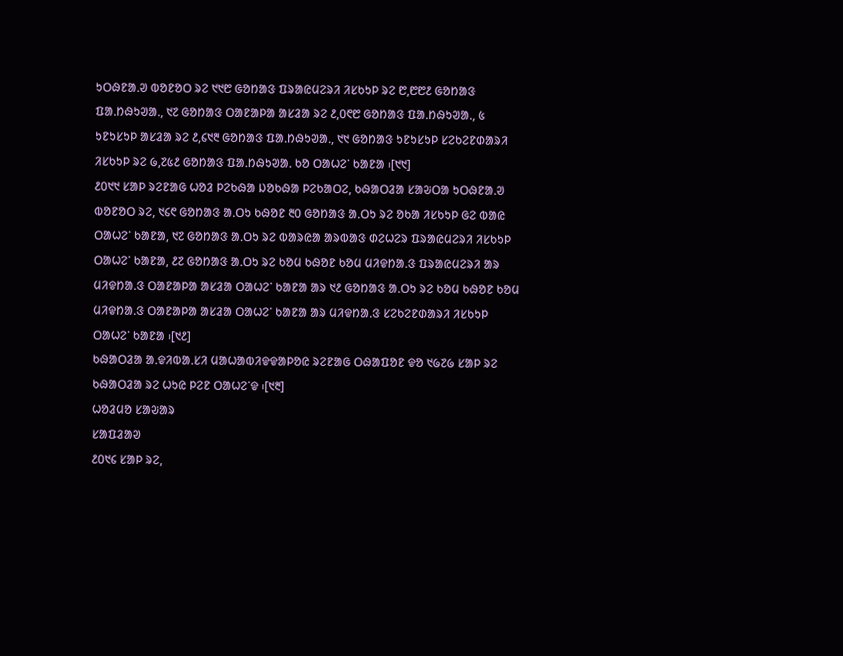ᱩᱛᱷᱱᱟᱹᱣ ᱵᱚᱱᱚᱛ ᱨᱮ ᱑᱑᱘ ᱜᱚᱴᱟᱝ ᱯᱨᱟᱭᱢᱮᱨᱤ ᱤᱥᱠᱩᱞ ᱨᱮ ᱘,᱘᱘᱒ ᱜᱚᱴᱟᱝ ᱯᱟᱹᱴᱷᱩᱣᱟᱹ, ᱑᱗ ᱜᱚᱴᱟᱝ ᱛᱟᱱᱟᱞᱟ ᱟᱥᱲᱟ ᱨᱮ ᱒,᱐᱖᱘ ᱜᱚᱴᱟᱝ ᱯᱟᱹᱴᱷᱩᱣᱟᱹ, ᱕ ᱩᱱᱩᱥᱩᱞ ᱟᱥᱲᱟ ᱨᱮ ᱒,᱔᱑᱓ ᱜᱚᱴᱟᱝ ᱯᱟᱹᱴᱷᱩᱣᱟᱹ, ᱑᱑ ᱜᱚᱴᱟᱝ ᱩᱱᱩᱥᱩᱞ ᱥᱮᱠᱮᱱᱰᱟᱨᱤ ᱤᱥᱠᱩᱞ ᱨᱮ ᱙,᱗᱕᱒ ᱜᱚᱴᱟᱝ ᱯᱟᱹᱴᱷᱩᱣᱟᱹ ᱠᱚ ᱛᱟᱦᱮᱸ ᱠᱟᱱᱟ ᱾[᱑᱑]
᱒᱐᱑᱑ ᱥᱟᱞ ᱨᱮᱱᱟᱜ ᱦᱚᱲ ᱞᱮᱠᱷᱟ ᱡᱚᱠᱷᱟ ᱞᱮᱠᱟᱛᱮ, ᱠᱷᱟᱛᱲᱟ ᱥᱟᱶᱛᱟ ᱩᱛᱷᱱᱟᱹᱣ ᱵᱚᱱᱚᱛ ᱨᱮ, ᱑᱔᱖ ᱜᱚᱴᱟᱝ ᱟᱹᱛᱩ ᱠᱷᱚᱱ ᱓᱐ ᱜᱚᱴᱟᱝ ᱟᱹᱛᱩ ᱨᱮ ᱚᱠᱟ ᱤᱥᱠᱩᱞ ᱜᱮ ᱵᱟᱭ ᱛᱟᱦᱮᱸ ᱠᱟᱱᱟ, ᱑᱗ ᱜᱚᱴᱟᱝ ᱟᱹᱛᱩ ᱨᱮ ᱵᱟᱨᱭᱟ ᱟᱨᱵᱟᱝ ᱰᱮᱦᱮᱨ ᱯᱨᱟᱭᱢᱮᱨᱤ ᱤᱥᱠᱩᱞ ᱛᱟᱦᱮᱸ ᱠᱟᱱᱟ, ᱒᱗ ᱜᱚᱴᱟᱝ ᱟᱹᱛᱩ ᱨᱮ ᱠᱚᱢ ᱠᱷᱚᱱ ᱠᱚᱢ ᱢᱤᱫᱴᱟᱹᱝ ᱯᱨᱟᱭᱢᱮᱨᱤ ᱟᱨ ᱢᱤᱫᱴᱟᱹᱝ ᱛᱟᱱᱟᱞᱟ ᱟᱥᱲᱟ ᱛᱟᱦᱮᱸ ᱠᱟᱱᱟ ᱟᱨ ᱑᱒ ᱜᱚᱴᱟᱝ ᱟᱹᱛᱩ ᱨᱮ ᱠᱚᱢ ᱠᱷᱚᱱ ᱠᱚᱢ ᱢᱤᱫᱴᱟᱹᱝ ᱛᱟᱱᱟᱞᱟ ᱟᱥᱲᱟ ᱛᱟᱦᱮᱸ ᱠᱟᱱᱟ ᱟᱨ ᱢᱤᱫᱴᱟᱹᱝ ᱥᱮᱠᱮᱱᱰᱟᱨᱤ ᱤᱥᱠᱩᱞ ᱛᱟᱦᱮᱸ ᱠᱟᱱᱟ ᱾[᱑᱒]
ᱠᱷᱟᱛᱲᱟ ᱟᱹᱫᱤᱵᱟᱹᱥᱤ ᱢᱟᱦᱟᱵᱤᱫᱫᱟᱞᱚᱭ ᱨᱮᱱᱟᱜ ᱛᱷᱟᱯᱚᱱ ᱫᱚ ᱑᱙᱗᱙ ᱥᱟᱞ ᱨᱮ ᱠᱷᱟᱛᱲᱟ ᱨᱮ ᱦᱩᱭ ᱞᱮᱱ ᱛᱟᱦᱮᱸᱫ ᱾[᱑᱓]
ᱦᱚᱲᱢᱚ ᱥᱟᱶᱟᱨ
ᱥᱟᱯᱲᱟᱣ
᱒᱐᱑᱔ ᱥᱟᱞ ᱨᱮ,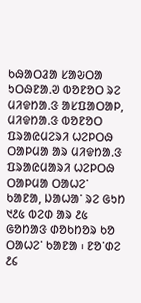ᱠᱷᱟᱛᱲᱟ ᱥᱟᱶᱛᱟ ᱩᱛᱷᱱᱟᱹᱣ ᱵᱚᱱᱚᱛ ᱨᱮ ᱢᱤᱫᱴᱟᱹᱝ ᱟᱥᱯᱟᱛᱟᱞ, ᱢᱤᱫᱴᱟᱹᱝ ᱵᱚᱱᱚᱛ ᱯᱨᱟᱭᱢᱮᱨᱤ ᱦᱮᱞᱛᱷ ᱛᱟᱞᱢᱟ ᱟᱨ ᱢᱤᱫᱴᱟᱹᱝ ᱯᱨᱟᱭᱢᱟᱨᱤ ᱦᱮᱞᱛᱷ ᱛᱟᱞᱢᱟ ᱛᱟᱦᱮᱸ ᱠᱟᱱᱟ, ᱡᱟᱦᱟᱸ ᱨᱮ ᱜᱩᱴ ᱑᱒᱕ ᱵᱮᱰ ᱟᱨ ᱒᱕ ᱜᱚᱴᱟᱝ ᱰᱚᱠᱴᱚᱨ ᱠᱚ ᱛᱟᱦᱮᱸ ᱠᱟᱱᱟ ᱾ ᱱᱚᱸᱰᱮ ᱒᱔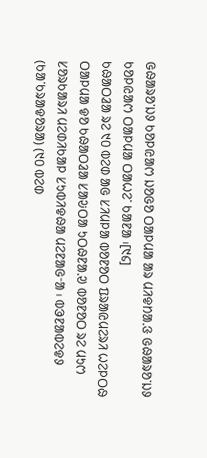ᱜᱷᱟᱨᱚᱸᱡᱽ ᱠᱚᱞᱭᱟᱬ ᱡᱚᱜᱚ ᱛᱟᱞᱢᱟ ᱟᱨ ᱢᱤᱫᱴᱟᱹᱝ ᱜᱷᱟᱨᱚᱸᱡᱽ ᱠᱚᱞᱭᱟᱬ ᱛᱟᱞᱢᱟ ᱛᱟᱦᱮᱸ ᱠᱟᱱᱟ ᱾[᱑᱔]
ᱠᱷᱟᱛᱲᱟ ᱨᱮ ᱑᱐ ᱵᱮᱰ ᱟᱜ ᱥᱤᱢᱞᱟ ᱵᱚᱱᱚᱛ ᱯᱨᱟᱭᱢᱮᱨᱤ ᱦᱮᱞᱛᱷ ᱛᱟᱞᱢᱟ ᱫᱚ ᱠᱷᱟᱛᱲᱟ ᱥᱟᱶᱛᱟ ᱩᱛᱷᱱᱟᱹᱣ ᱵᱚᱱᱚᱛ ᱨᱮ ᱢᱩᱬ ᱥᱚᱨᱠᱟᱨᱤ ᱢᱮᱰᱤᱠᱟᱞ ᱥᱩᱵᱤᱫᱷᱟ ᱢᱮᱱᱟᱜᱼᱟ ᱾ ᱵᱳᱱᱟᱵᱮᱫᱽ (ᱠᱟᱸᱠᱨᱟᱫᱚᱨᱟ) (᱑᱐ ᱵᱮᱰ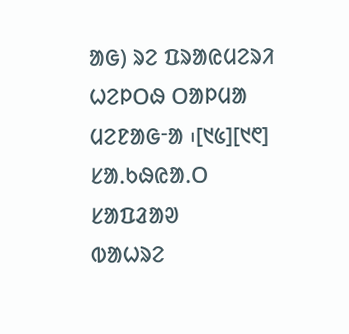ᱟᱜ) ᱨᱮ ᱯᱨᱟᱭᱢᱮᱨᱤ ᱦᱮᱞᱛᱷ ᱛᱟᱞᱢᱟ ᱢᱮᱱᱟᱜᱼᱟ ᱾[᱑᱕][᱑᱖]
ᱥᱟᱹᱠᱷᱭᱟᱹᱛ
ᱥᱟᱯᱲᱟᱣ
ᱵᱟᱦᱨᱮ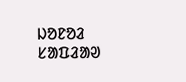ᱡᱚᱱᱚᱲ
ᱥᱟᱯᱲᱟᱣ